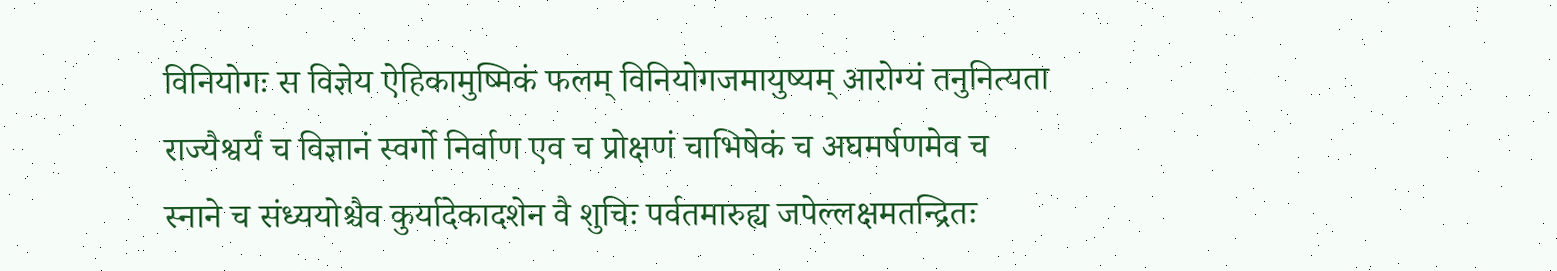विनियोगः स विज्ञेय ऐहिकामुष्मिकं फलम् विनियोगजमायुष्यम् आरोग्यं तनुनित्यता
राज्यैश्वर्यं च विज्ञानं स्वर्गो निर्वाण एव च प्रोक्षणं चाभिषेकं च अघमर्षणमेव च
स्नाने च संध्ययोश्चैव कुर्यादेकादशेन वै शुचिः पर्वतमारुह्य जपेल्लक्षमतन्द्रितः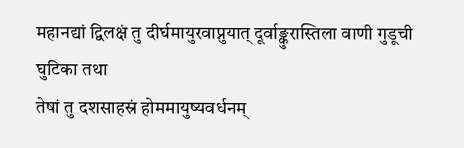महानद्यां द्विलक्षं तु दीर्घमायुरवाप्नुयात् दूर्वाङ्कुरास्तिला वाणी गुडूची घुटिका तथा
तेषां तु दशसाहस्रं होममायुष्यवर्धनम्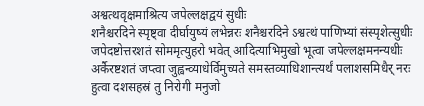अश्वत्थवृक्षमाश्रित्य जपेल्लक्षद्वयं सुधीः
शनैश्चरदिने स्पृष्ट्वा दीर्घायुष्यं लभेन्नरः शनैश्चरदिने ऽश्वत्थं पाणिभ्यां संस्पृशेत्सुधीः
जपेदष्टोत्तरशतं सोममृत्युहरो भवेत् आदित्याभिमुखो भूत्वा जपेल्लक्षमनन्यधीः
अर्कैरष्टशतं जप्त्वा जुह्वन्व्याधेर्विमुच्यते समस्तव्याधिशान्त्यर्थं पलाशसमिधैर् नरः
हुत्वा दशसहस्रं तु निरोगी मनुजो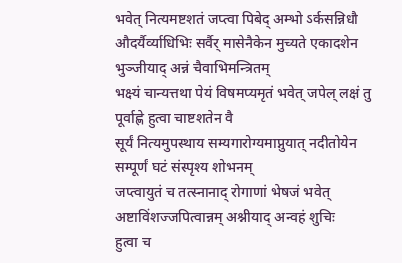भवेत् नित्यमष्टशतं जप्त्वा पिबेद् अम्भो ऽर्कसन्निधौ
औदर्यैर्व्याधिभिः सर्वैर् मासेनैकेन मुच्यते एकादशेन भुञ्जीयाद् अन्नं चैवाभिमन्त्रितम्
भक्ष्यं चान्यत्तथा पेयं विषमप्यमृतं भवेत् जपेल् लक्षं तु पूर्वाह्णे हुत्वा चाष्टशतेन वै
सूर्यं नित्यमुपस्थाय सम्यगारोग्यमाप्नुयात् नदीतोयेन सम्पूर्णं घटं संस्पृश्य शोभनम्
जप्त्वायुतं च तत्स्नानाद् रोगाणां भेषजं भवेत् अष्टाविंशज्जपित्वान्नम् अश्नीयाद् अन्वहं शुचिः
हुत्वा च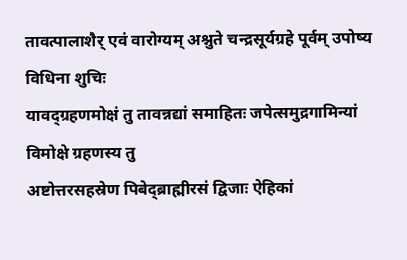तावत्पालाशैर् एवं वारोग्यम् अश्नुते चन्द्रसूर्यग्रहे पूर्वम् उपोष्य विधिना शुचिः
यावद्ग्रहणमोक्षं तु तावन्नद्यां समाहितः जपेत्समुद्रगामिन्यां विमोक्षे ग्रहणस्य तु
अष्टोत्तरसहस्रेण पिबेद्ब्राह्मीरसं द्विजाः ऐहिकां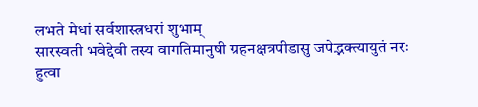लभते मेधां सर्वशास्त्रधरां शुभाम्
सारस्वती भवेद्देवी तस्य वागतिमानुषी ग्रहनक्षत्रपीडासु जपेद्भक्त्यायुतं नरः
हुत्वा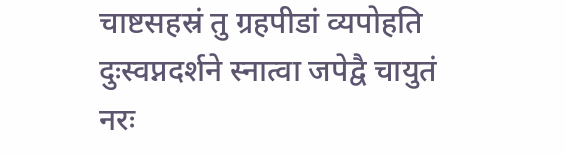चाष्टसहस्रं तु ग्रहपीडां व्यपोहति दुःस्वप्नदर्शने स्नात्वा जपेद्वै चायुतं नरः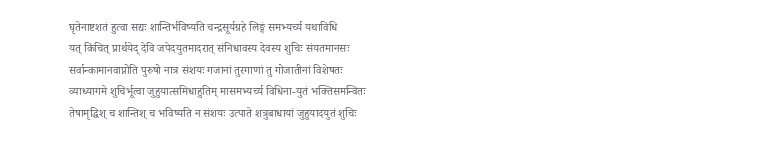घृतेनाष्टशतं हुत्वा सद्यः शान्तिर्भविष्यति चन्द्रसूर्यग्रहे लिङ्गं समभ्यर्च्य यथाविधि
यत् किंचित् प्रार्थयेद् देवि जपेदयुतमादरात् संनिधावस्य देवस्य शुचिः संयतमानसः
सर्वान्कामानवाप्नोति पुरुषो नात्र संशयः गजानां तुरगाणां तु गोजातीनां विशेषतः
व्याध्यागमे शुचिर्भूत्वा जुहुयात्समिधाहुतिम् मासमभ्यर्च्य विधिना-युतं भक्तिसमन्वितः
तेषामृद्धिश् च शान्तिश् च भविष्यति न संशयः उत्पाते शत्रुबाधायां जुहुयादयुतं शुचिः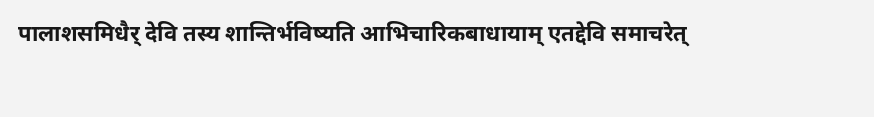पालाशसमिधैर् देवि तस्य शान्तिर्भविष्यति आभिचारिकबाधायाम् एतद्देवि समाचरेत्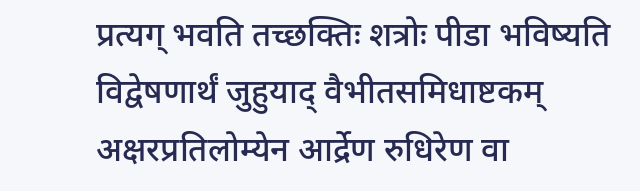प्रत्यग् भवति तच्छक्तिः शत्रोः पीडा भविष्यति विद्वेषणार्थं जुहुयाद् वैभीतसमिधाष्टकम्
अक्षरप्रतिलोम्येन आर्द्रेण रुधिरेण वा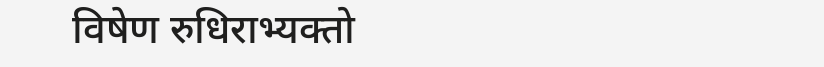विषेण रुधिराभ्यक्तो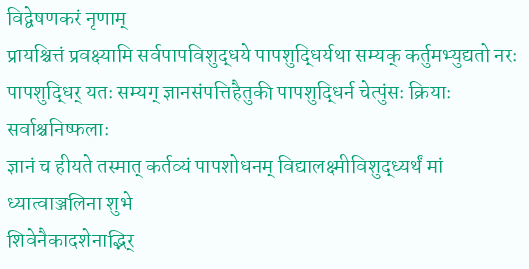विद्वेषणकरं नृणाम्
प्रायश्चित्तं प्रवक्ष्यामि सर्वपापविशुद्धये पापशुद्धिर्यथा सम्यक् कर्तुमभ्युद्यतो नरः
पापशुद्धिर् यतः सम्यग् ज्ञानसंपत्तिहैतुकी पापशुद्धिर्न चेत्पुंसः क्रियाः सर्वाश्चनिष्फलाः
ज्ञानं च हीयते तस्मात् कर्तव्यं पापशोधनम् विद्यालक्ष्मीविशुद्ध्यर्थं मां ध्यात्वाञ्जलिना शुभे
शिवेनैकादशेनाद्भिर्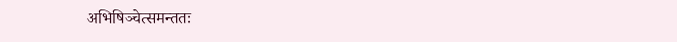अभिषिञ्चेत्समन्ततः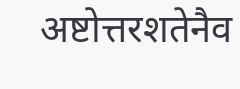अष्टोत्तरशतेनैव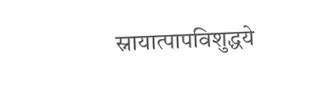स्नायात्पापविशुद्धये